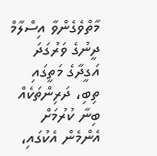މާތްވެގެންވާ އިސްލާމް ދީނުގެ ވަރުގަދަ އަގީދާގެ މަތީގައި ތިބި، ދަރިންތަކެއް ބިނާ ކުރުމަށް އެންމެން އެކުގައި،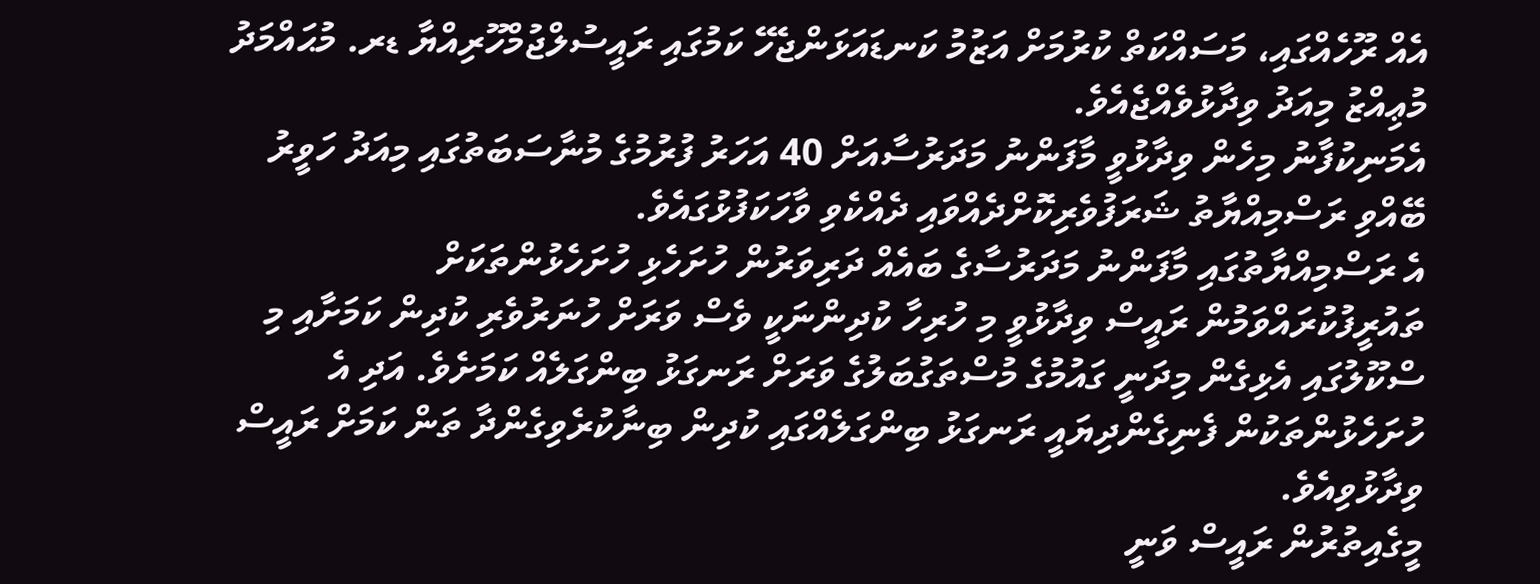އެއް ރޫހެއްގައި، މަސައްކަތް ކުރުމަށް އަޒުމު ކަނޑައަޅަންޖެހޭ ކަމުގައި ރައީސުލްޖުމްހޫރިއްޔާ ޑރ. މުޙައްމަދު މުޢިއްޒު މިއަދު ވިދާޅުވެއްޖެއެވެ.
އެމަނިކުފާނު މިހެން ވިދާޅުވީ މާފަންނު މަދަރުސާއަށް 40 އަހަރު ފުރުމުގެ މުނާސަބަތުގައި މިއަދު ހަވީރު ބޭއްވި ރަސްމިއްޔާތު ޝަރަފުވެރިކޮށްދެއްވައި ދެއްކެވި ވާހަކަފުޅުގައެވެ.
އެ ރަސްމިއްޔާތުގައި މާފަންނު މަދަރުސާގެ ބައެއް ދަރިވަރުން ހުށަހެޅި ހުށަހެޅުންތަކަށް ތައުރީފުކުރައްވަމުން ރައީސް ވިދާޅުވީ މި ހުރިހާ ކުދިންނަކީ ވެސް ވަރަށް ހުނަރުވެރި ކުދިން ކަމަށާއި މި ސްކޫލުގައި އެޅިގެން މިދަނީ ގައުމުގެ މުސްތަގުބަލުގެ ވަރަށް ރަނގަޅު ބިންގަލެއް ކަމަށެވެ. އަދި އެ ހުށަހެޅުންތަކުން ފެނިގެންދިޔައީ ރަނގަޅު ބިންގަލެއްގައި ކުދިން ބިނާކުރެވިގެންދާ ތަން ކަމަށް ރައީސް ވިދާޅުވިއެވެ.
މީގެއިތުރުން ރައީސް ވަނީ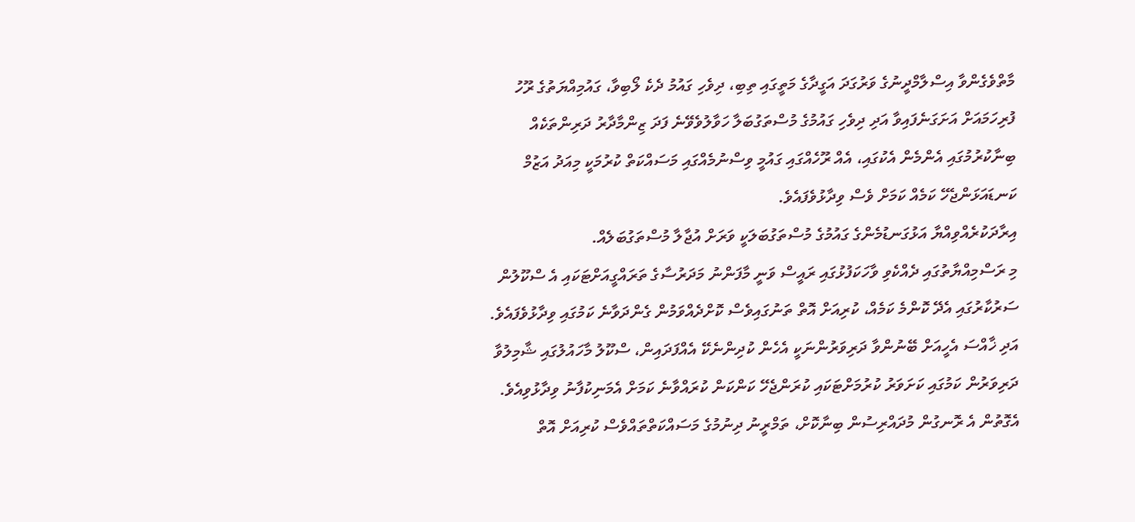މާތްވެގެންވާ އިސްލާމްދީނުގެ ވަރުގަދަ އަގީދާގެ މަތީގައި ތިބި، ދިވެހި ގައުމު ދެކެ ލޯބިވާ، ގައުމިއްޔަތުގެ ރޫހު ފުރިހަމައަށް އަށަގަނެފައިވާ އަދި ދިވެހި ގައުމުގެ މުސްތަގުބަލާ ހަވާލުވެވޭނެ ފަދަ ޒިންމާދާރު ދަރިންތަކެއް ބިނާކުރުމުގައި އެންމެން އެކުގައި، އެއް ރޫހެއްގައި ގައުމީ ވިސްނުމެއްގައި މަސައްކަތް ކުރުމަކީ މިއަދު އަޒުމް ކަނޑައަޅަންޖެހޭ ކަމެއް ކަމަށް ވެސް ވިދާޅުވެފައެވެ.
އިރާދަކުރެއްވިއްޔާ އަޅުގަނޑުމެންގެ ގައުމުގެ މުސްތަގުބަލަކީ ވަރަށް އުޖާލާ މުސްތަގުބަލެއް.
މި ރަސްމިއްޔާތުގައި ދެއްކެވި ވާހަކަފުޅުގައި ރައީސް ވަނީ މާފަންނު މަދަރުސާގެ ތަރައްގީއަށްޓަކައި އެ ސްކޫލުން ސަރުކާރުގައި އެދޭ ކޮންމެ ކަމެއް، ކުރިއަށް އޮތް ތަނުގައިވެސް ކޮށްދެއްވަމުން ގެންދަވާނެ ކަމުގައި ވިދާޅުވެފައެވެ. އަދި ޚާއްސަ އެހީއަށް ބޭނުންވާ ދަރިވަރުންނަކީ އެހެން ކުދިންނެކޭ އެއްފަދައިން، ސްކޫލު މާހައުލުގައި ޝާމިލުވާ ދަރިވަރުން ކަމުގައި ކަށަވަރު ކުރުމަށްޓަކައި ކުރަންޖެހޭ ކަންކަން ކުރައްވާނެ ކަމަށް އެމަނިކުފާނު ވިދާޅުވިއެވެ.
އެގޮތުން އެ ރޮނގުން މުދައްރިސުން ބިނާކޮށް، ތަމްރީނު ދިނުމުގެ މަސައްކަތްތައްވެސް ކުރިއަށް އޮތް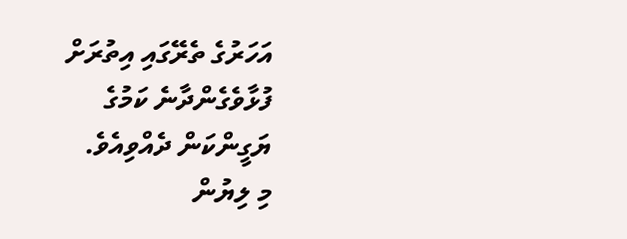އަހަރުގެ ތެރޭގައި އިތުރަށް ފުޅާވެގެންދާނެ ކަމުގެ ޔަގީންކަން ދެއްވިއެވެ.
މި ލިޔުން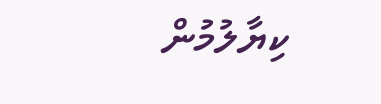ކިޔާލުމުން